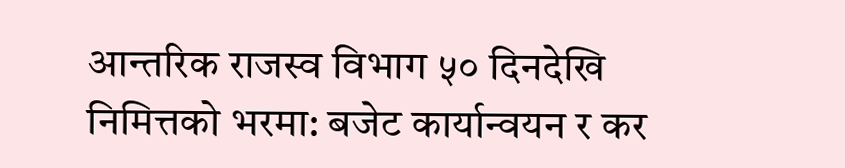आन्तरिक राजस्व विभाग ५० दिनदेखि निमित्तको भरमा: बजेट कार्यान्वयन र कर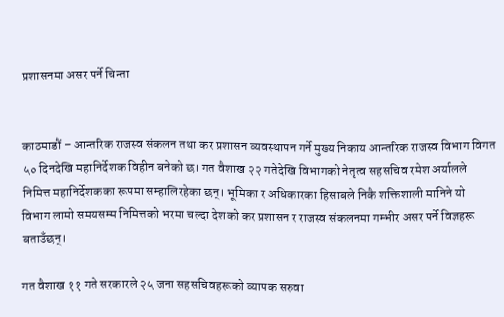प्रशासनमा असर पर्ने चिन्ता


काठमाडौं – आन्तरिक राजस्व संकलन तथा कर प्रशासन व्यवस्थापन गर्ने मुख्य निकाय आन्तरिक राजस्व विभाग विगत ५० दिनदेखि महानिर्देशक विहीन बनेको छ। गत वैशाख २२ गतेदेखि विभागको नेतृत्व सहसचिव रमेश अर्यालले निमित्त महानिर्देशकका रूपमा सम्हालिरहेका छन्। भूमिका र अधिकारका हिसाबले निकै शक्तिशाली मानिने यो विभाग लामो समयसम्म निमित्तको भरमा चल्दा देशको कर प्रशासन र राजस्व संकलनमा गम्भीर असर पर्ने विज्ञहरू बताउँछन्।

गत वैशाख ११ गते सरकारले २५ जना सहसचिवहरूको व्यापक सरुवा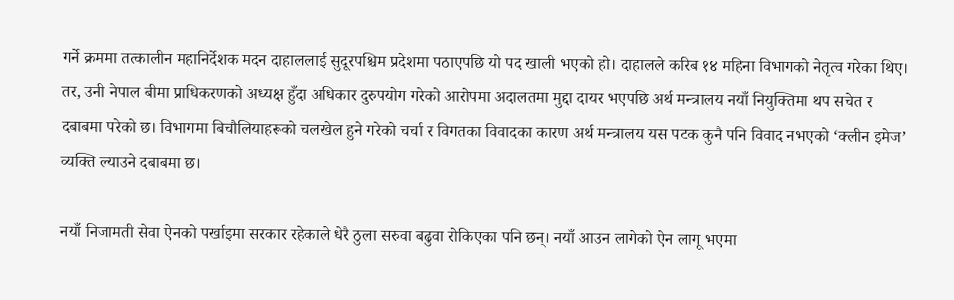गर्ने क्रममा तत्कालीन महानिर्देशक मदन दाहाललाई सुदूरपश्चिम प्रदेशमा पठाएपछि यो पद खाली भएको हो। दाहालले करिब १४ महिना विभागको नेतृत्व गरेका थिए। तर, उनी नेपाल बीमा प्राधिकरणको अध्यक्ष हुँदा अधिकार दुरुपयोग गरेको आरोपमा अदालतमा मुद्दा दायर भएपछि अर्थ मन्त्रालय नयाँ नियुक्तिमा थप सचेत र दबाबमा परेको छ। विभागमा बिचौलियाहरूको चलखेल हुने गरेको चर्चा र विगतका विवादका कारण अर्थ मन्त्रालय यस पटक कुनै पनि विवाद नभएको ‘क्लीन इमेज’ व्यक्ति ल्याउने दबाबमा छ।

नयाँ निजामती सेवा ऐनको पर्खाइमा सरकार रहेकाले धेरै ठुला सरुवा बढुवा रोकिएका पनि छन्। नयाँ आउन लागेको ऐन लागू भएमा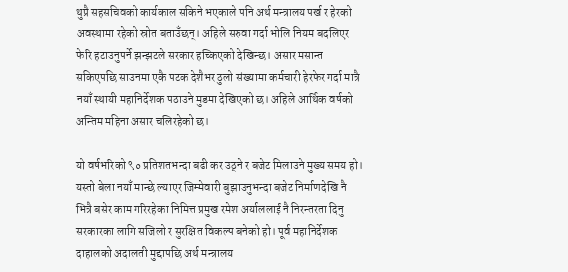थुप्रै सहसचिवको कार्यकाल सकिने भएकाले पनि अर्थ मन्त्रालय पर्ख र हेरको अवस्थामा रहेको स्रोत बताउँछन्। अहिले सरुवा गर्दा भोलि नियम बदलिएर फेरि हटाउनुपर्ने झन्झटले सरकार हच्किएको देखिन्छ। असार मसान्त सकिएपछि साउनमा एकै पटक देशैभर ठुलो संख्यामा कर्मचारी हेरफेर गर्दा मात्रै नयाँ स्थायी महानिर्देशक पठाउने मुडमा देखिएको छ। अहिले आर्थिक वर्षको अन्तिम महिना असार चलिरहेको छ।

यो वर्षभरिको ९० प्रतिशतभन्दा बढी कर उठ्ने र बजेट मिलाउने मुख्य समय हो। यस्तो बेला नयाँ मान्छे ल्याएर जिम्मेवारी बुझाउनुभन्दा बजेट निर्माणदेखि नै भित्रै बसेर काम गरिरहेका निमित्त प्रमुख रमेश अर्याललाई नै निरन्तरता दिनु सरकारका लागि सजिलो र सुरक्षित विकल्प बनेको हो। पूर्व महानिर्देशक दाहालको अदालती मुद्दापछि अर्थ मन्त्रालय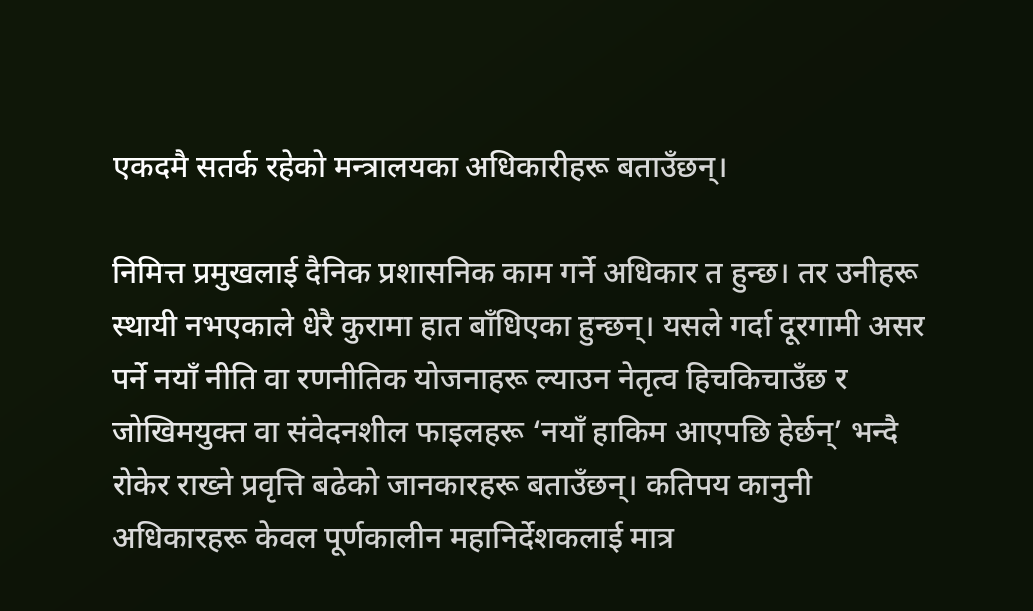एकदमै सतर्क रहेको मन्त्रालयका अधिकारीहरू बताउँछन्।

निमित्त प्रमुखलाई दैनिक प्रशासनिक काम गर्ने अधिकार त हुन्छ। तर उनीहरू स्थायी नभएकाले धेरै कुरामा हात बाँधिएका हुन्छन्। यसले गर्दा दूरगामी असर पर्ने नयाँ नीति वा रणनीतिक योजनाहरू ल्याउन नेतृत्व हिचकिचाउँछ र जोखिमयुक्त वा संवेदनशील फाइलहरू ‘नयाँ हाकिम आएपछि हेर्छन्’ भन्दै रोकेर राख्ने प्रवृत्ति बढेको जानकारहरू बताउँछन्। कतिपय कानुनी अधिकारहरू केवल पूर्णकालीन महानिर्देशकलाई मात्र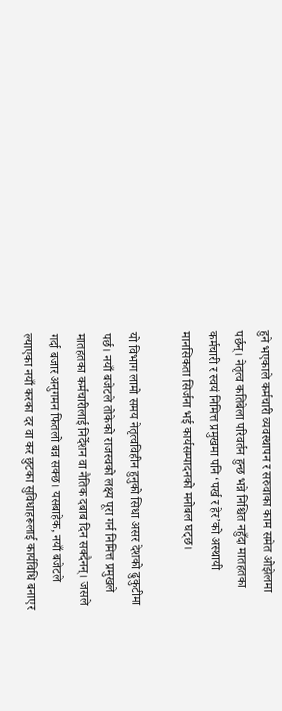हुने भएकाले कर्मचारी व्यवस्थापन र सरुवाका काम समेत ओझेलमा पर्छन्। नेतृत्व कतिबेला परिवर्तन हुन्छ भन्ने निश्चित नहुँदा मातहतका कर्मचारी र स्वयं निमित्त प्रमुखमा पनि ‘पर्ख र हेर’को अस्थायी मानसिकता सिर्जना भई कार्यसम्पादनको मनोबल घट्छ।

यो विभाग लामो समय नेतृत्वविहीन हुनुको सिधा असर देशको ढुकुटीमा पर्छ। नयाँ बजेटले तोकेको राजस्वको लक्ष्य पूरा गर्न निमित्त प्रमुखले मातहतका कर्मचारीलाई निर्देशन वा नैतिक दबाब दिन सक्दैनन्। जसले गर्दा बजार अनुगमन फितलो बन्न सक्छ। यसबाहेक, नयाँ बजेटले ल्याएका नयाँ करका दर वा कर छुटका सुविधाहरूलाई कार्यविधि बनाएर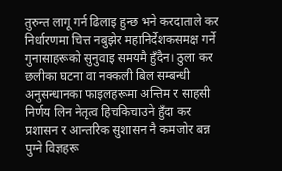तुरुन्त लागू गर्न ढिलाइ हुन्छ भने करदाताले कर निर्धारणमा चित्त नबुझेर महानिर्देशकसमक्ष गर्ने गुनासाहरूको सुनुवाइ समयमै हुँदैन। ठुला कर छलीका घटना वा नक्कली बिल सम्बन्धी अनुसन्धानका फाइलहरूमा अन्तिम र साहसी निर्णय लिन नेतृत्व हिचकिचाउने हुँदा कर प्रशासन र आन्तरिक सुशासन नै कमजोर बन्न पुग्ने विज्ञहरू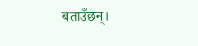बताउँछन्।